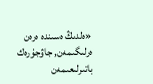«ەلدىڭ ەسىندە ەرەن ەرلىگىمەن, جاۋجۇرەك باتىرلىعىمەن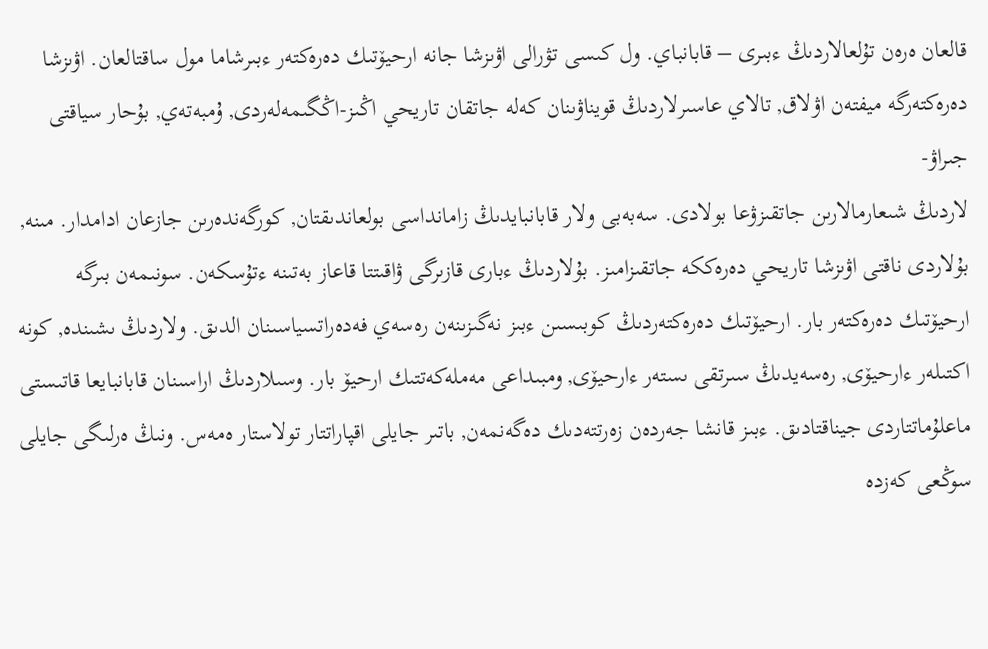قالعان ەرەن تۇلعالاردىڭ ءبىرى – قابانباي. ول كىسى تۋرالى اۋىزشا جانە ارحيۆتىك دەرەكتەر ءبىرشاما مول ساقتالعان. اۋىزشا دەرەكتەرگە ميفتەن اۋلاق, تالاي عاسىرلاردىڭ قويناۋىنان كەلە جاتقان تاريحي اڭىز-اڭگىمەلەردى, ۇمبەتەي, بۇحار سياقتى جىراۋ-
لاردىڭ شىعارمالارىن جاتقىزۋعا بولادى. سەبەبى ولار قابانبايدىڭ زامانداسى بولعاندىقتان, كورگەندەرىن جازعان ادامدار. مىنە, بۇلاردى ناقتى اۋىزشا تاريحي دەرەككە جاتقىزامىز. بۇلاردىڭ ءبارى قازىرگى ۋاقىتتا قاعاز بەتىنە ءتۇسكەن. سونىمەن بىرگە ارحيۆتىك دەرەكتەر بار. ارحيۆتىك دەرەكتەردىڭ كوبىسىن ءبىز نەگىزىنەن رەسەي فەدەراتسياسىنان الدىق. ولاردىڭ ىشىندە, كونە اكتىلەر ءارحيۆى, رەسەيدىڭ سىرتقى ىستەر ءارحيۆى, ومبىداعى مەملەكەتتىك ارحيۆ بار. وسىلاردىڭ اراسىنان قابانبايعا قاتىستى ماعلۇماتتاردى جيناقتادىق. ءبىز قانشا جەردەن زەرتتەدىك دەگەنمەن, باتىر جايلى اقپاراتتار تولاستار ەمەس. ونىڭ ەرلىگى جايلى سوڭعى كەزدە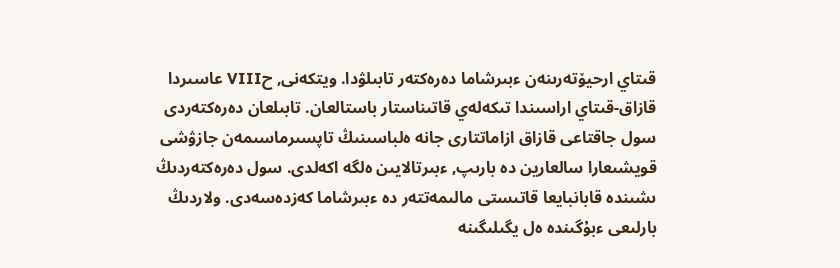قىتاي ارحيۆتەرىنەن ءبىرشاما دەرەكتەر تابىلۋدا. ويتكەنى, حVIII عاسىردا قازاق-قىتاي اراسىندا تىكەلەي قاتىناستار باستالعان. تابىلعان دەرەكتەردى سول جاقتاعى قازاق ازاماتتارى جانە ەلباسىنىڭ تاپسىرماسىمەن جازۋشى قويشىعارا سالعارين دە بارىپ, ءبىرتالايىن ەلگە اكەلدى. سول دەرەكتەردىڭ ىشىندە قابانبايعا قاتىستى مالىمەتتەر دە ءبىرشاما كەزدەسەدى. ولاردىڭ بارلىعى ءبۇگىندە ەل يگىلىگىنە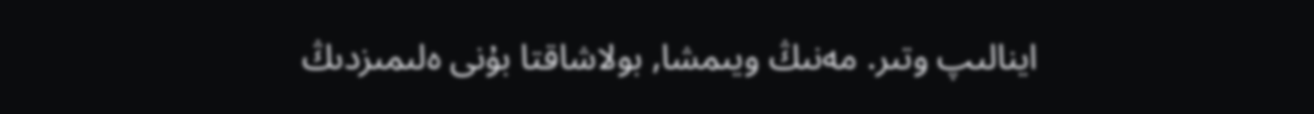اينالىپ وتىر. مەنىڭ ويىمشا, بولاشاقتا بۇنى ەلىمىزدىڭ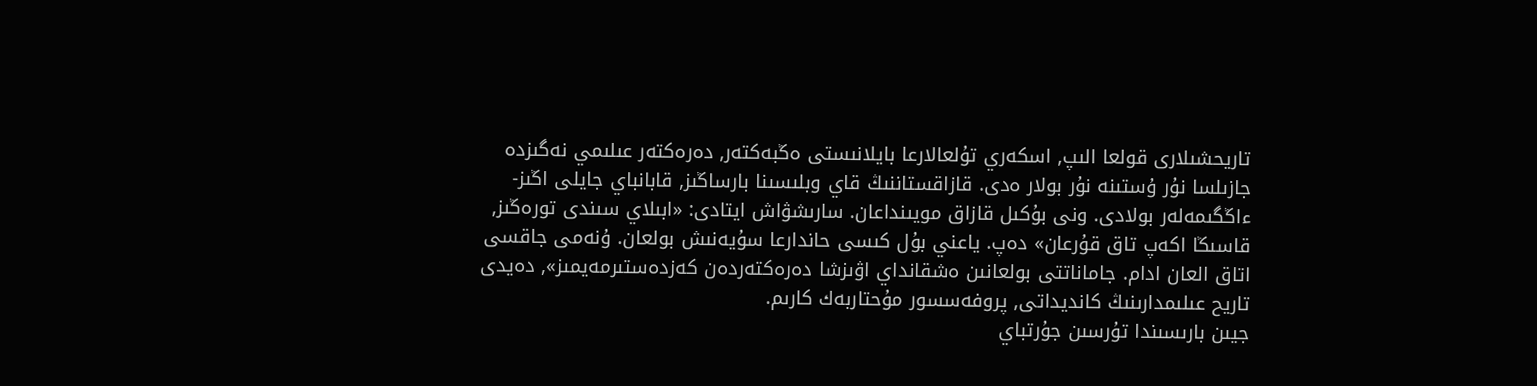تاريحشىلارى قولعا الىپ, اسكەري تۇلعالارعا بايلانىستى ەڭبەكتەر, دەرەكتەر عىلىمي نەگىزدە جازىلسا نۇر ۇستىنە نۇر بولار ەدى. قازاقستاننىڭ قاي وبلىسىنا بارساڭىز, قابانباي جايلى اڭىز-ءاڭگىمەلەر بولادى. ونى بۇكىل قازاق مويىنداعان. سارىشۋاش ايتادى: «ابىلاي سىندى تورەڭىز, قاسىڭا اكەپ تاق قۇرعان» دەپ. ياعني بۇل كىسى حاندارعا سۇيەنىش بولعان. ۇنەمى جاقسى اتاق العان ادام. جاماناتتى بولعانىن ەشقانداي اۋىزشا دەرەكتەردەن كەزدەستىرمەيمىز», دەيدى تاريح عىلىمدارىنىڭ كانديداتى, پروفەسسور مۇحتاربەك كارىم.
جيىن بارىسىندا تۇرسىن جۇرتباي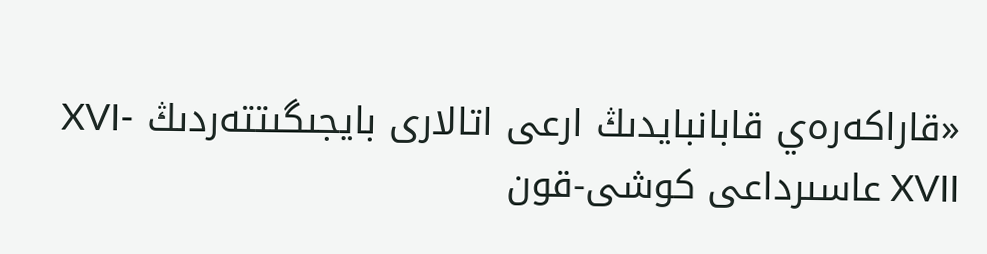«قاراكەرەي قابانبايدىڭ ارعى اتالارى بايجىگىتتەردىڭ XVI-XVII عاسىرداعى كوشى-قون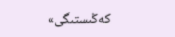كەڭىستىگى»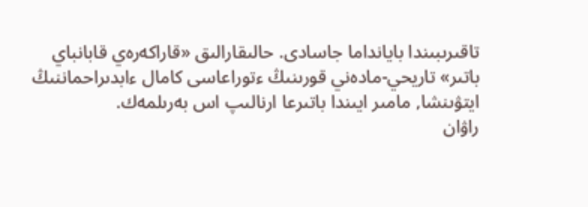تاقىرىبىندا بايانداما جاسادى. حالىقارالىق «قاراكەرەي قابانباي باتىر» تاريحي-مادەني قورىنىڭ ءتوراعاسى كامال ءابدىراحماننىڭ ايتۋىنشا, مامىر ايىندا باتىرعا ارنالىپ اس بەرىلمەك.
راۋان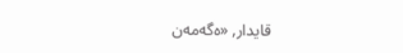قايدار, «ەگەمەن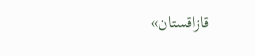قازاقستان»